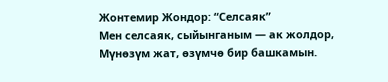Жонтемир Жондор: “Селсаяк”
Мен селсаяк, сыйынганым — ак жолдор,
Мүнөзүм жат, өзүмчө бир башкамын.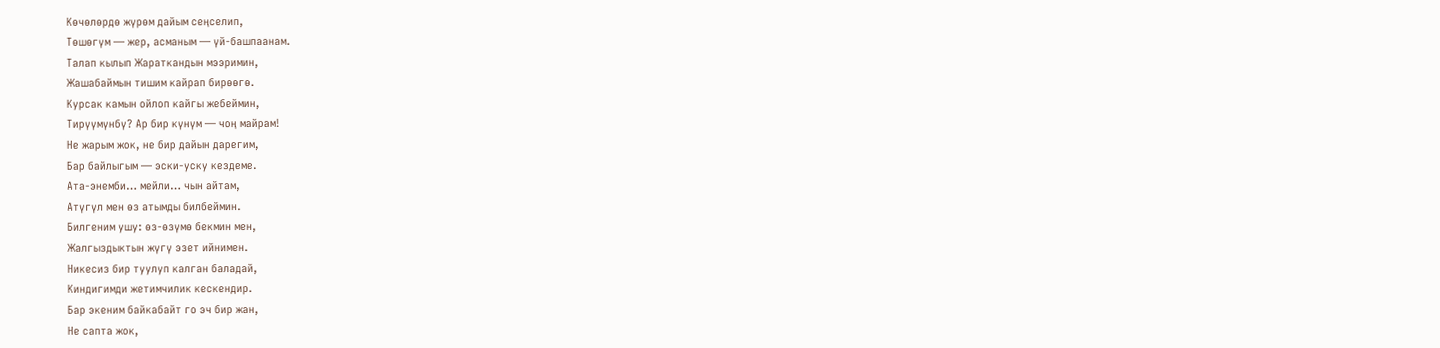Көчөлөрдө жүрөм дайым сеңселип,
Төшөгүм — жер, асманым — үй-башпаанам.
Талап кылып Жараткандын мээримин,
Жашабаймын тишим кайрап бирөөгө.
Курсак камын ойлоп кайгы жебеймин,
Тирүүмүнбү? Ар бир күнүм — чоң майрам!
Не жарым жок, не бир дайын дарегим,
Бар байлыгым — эски-уску кездеме.
Ата-энемби… мейли… чын айтам,
Атүгүл мен өз атымды билбеймин.
Билгеним ушу: өз-өзүмө бекмин мен,
Жалгыздыктын жүгү эзет ийнимен.
Никесиз бир туулуп калган баладай,
Киндигимди жетимчилик кескендир.
Бар экеним байкабайт го эч бир жан,
Не сапта жок,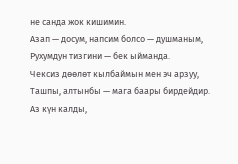не санда жок кишимин.
Азап — досум, напсим болсо — душманым,
Рухумдун тизгини — бек ыйманда.
Чексиз дөөлөт кылбаймын мен эч арзуу,
Ташпы, алтынбы — мага баары бирдейдир.
Аз күн калды,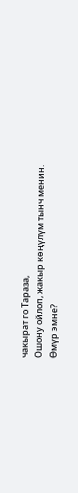чакырат го Тараза,
Ошону ойлоп, жакыр көңүлүм тынч менин.
Өмүр эмне?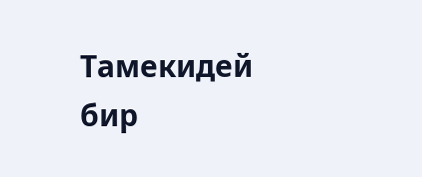Тамекидей бир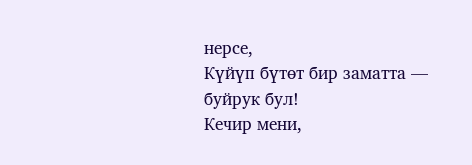нерсе,
Күйүп бүтөт бир заматта — буйрук бул!
Кечир мени,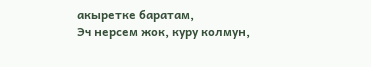акыретке баратам,
Эч нерсем жок, куру колмун,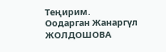Теңирим.
Оодарган Жанаргүл ЖОЛДОШОВА